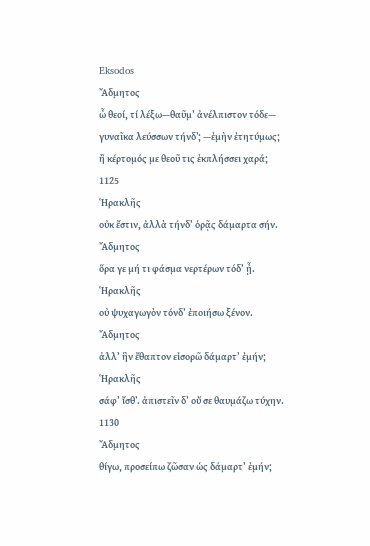Eksodos
Ἄδμητος
ὦ θεοί, τί λέξω—θαῦμ’ ἀνέλπιστον τόδε—
γυναῖκα λεύσσων τήνδʼ; —ἐμὴν ἐτητύμως;
ἢ κέρτομός με θεοῦ τις ἐκπλήσσει χαρά;
1125
Ἡρακλῆς
οὐκ ἔστιν, ἀλλὰ τήνδ’ ὁρᾷς δάμαρτα σήν.
Ἄδμητος
ὅρα γε μή τι φάσμα νερτέρων τόδ’ ᾖ.
Ἡρακλῆς
οὐ ψυχαγωγὸν τόνδ’ ἐποιήσω ξένον.
Ἄδμητος
ἀλλ’ ἣν ἔθαπτον εἰσορῶ δάμαρτ’ ἐμήν;
Ἡρακλῆς
σάφ’ ἴσθʼ. ἀπιστεῖν δ’ οὔ σε θαυμάζω τύχην.
1130
Ἄδμητος
θίγω, προσείπω ζῶσαν ὡς δάμαρτ’ ἐμήν;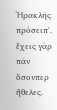Ἡρακλῆς
πρόσειπʼ. ἔχεις γὰρ πᾶν ὅσονπερ ἤθελες.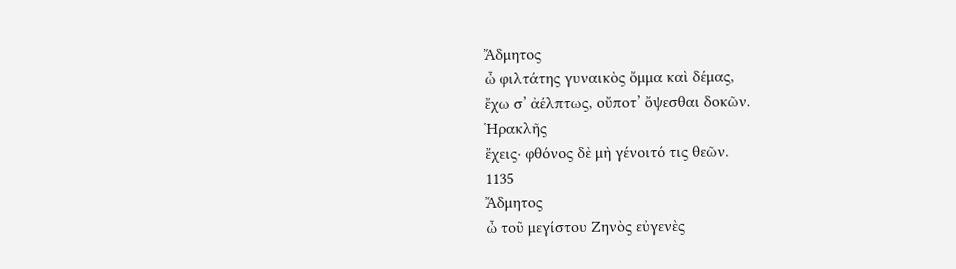Ἄδμητος
ὦ φιλτάτης γυναικὸς ὄμμα καὶ δέμας,
ἔχω σ’ ἀέλπτως, οὔποτ’ ὄψεσθαι δοκῶν.
Ἡρακλῆς
ἔχεις· φθόνος δὲ μὴ γένοιτό τις θεῶν.
1135
Ἄδμητος
ὦ τοῦ μεγίστου Ζηνὸς εὐγενὲς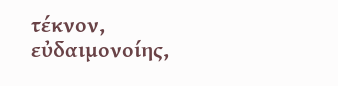τέκνον,
εὐδαιμονοίης,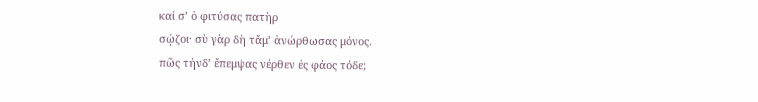καί σ’ ὁ φιτύσας πατὴρ
σῴζοι· σὺ γὰρ δὴ τἄμ’ ἀνώρθωσας μόνος.
πῶς τήνδ’ ἔπεμψας νέρθεν ἐς φάος τόδε;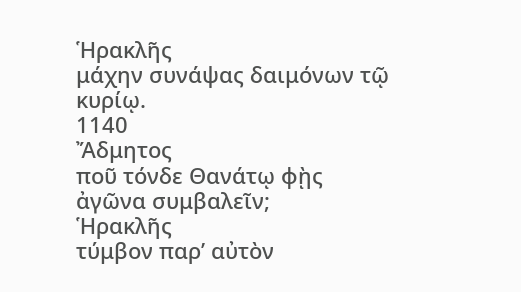Ἡρακλῆς
μάχην συνάψας δαιμόνων τῷ κυρίῳ.
1140
Ἄδμητος
ποῦ τόνδε Θανάτῳ φῂς ἀγῶνα συμβαλεῖν;
Ἡρακλῆς
τύμβον παρ’ αὐτὸν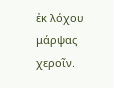ἐκ λόχου μάρψας χεροῖν.